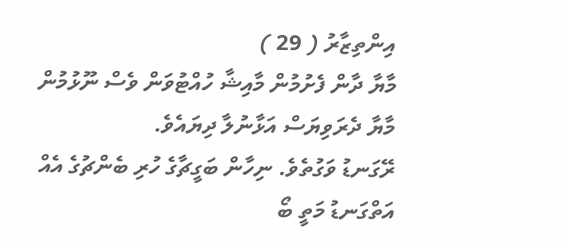އިންތިޒާރު ( 29 )
މާޔާ ދާން ފެށުމުން މާއިޝާ ހުއްޓުވަން ވެސް ނޫޅުމުން މާޔާ ދެރަވިޔަސް އަޅާނުލާ ދިޔައެވެ.
ރޭގަނޑު ވަގުތެވެ. ނިހާން ބަގީޗާގެ ހުރި ބެންޗުގެ އެއް އަތްގަނޑު މަތީ ބޯ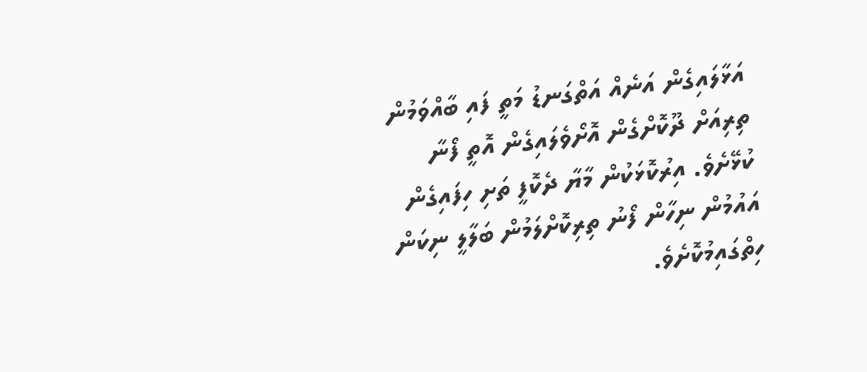އަޅާލައިގެން އަނެއް އަތްގަނޑު މަތީ ފައި ބާއްވަމުން ތިރިއަށް ދޫކޮށްގެން އޮށޯވެލައިގެން އޮތީ ފޯނާ ކުޅޭށެވެ. އިރުކޮޅަކުން މާޔާ ދެކޮފީ ތަށި ހިފައިގެން އައުމުން ނިހާން ފޯނު ތިރިކޮށްލަމުން ބަލާލީ ނިކަން ހިތްގައިމުކޮށެވެ.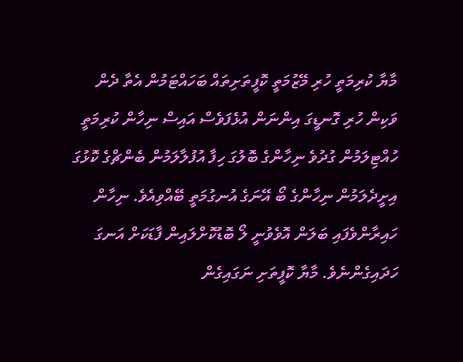މާޔާ ކުރިމަތީ ހުރި މޭޒުމަތީ ކޮފީތަށިތައް ބަހައްޓަމުން އެތާ ދެން ވަކިން ހުރި ގޮނޑީގަ އިންނަން އުޅެފަވެސް އައިސް ނިހާން ކުރިމަތީ ހުއްޓިލަމުން ގުދުވެ ނިހާންގެ ބޮލުގަ ހިފާ އުފުލާލަމުން ބެންޗްގެ ކޮޅުގަ އިށީދެލަމުން ނިހާންގެ ބޯ އޭނަގެ އުނގުމަތީ ބޭއްވިއެވެ. ނިހާން ހައިރާންވެފައި ބަލަން އޮވެވުނީ ލޯ ބޮޑުކޮށްލައިން ފާޑަކަށް އަނގަ ހަދައިގެންނެވެ. މާޔާ ކޮފީތަށި ނަގައިގެން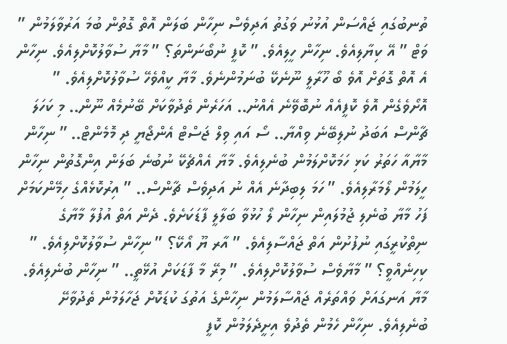ތުނބުގައި ޖައްސަން އުޅުނު ވަގުތު އަދިވެސް ނިހާން ބަލަން އޮތް ގޮތުން ބުމަ އަރުވާލަމުން ” ވަޓް ” އޭ ކިޔާލިއެވެ. ނިހާން ހީލިއެވެ. ” ކޮފީ ނުބޯނަންތަ؟ ” މާޔާ ސުވާލުކޮށްލިއެވެ. ނިހާން އެ އޮތް ގޮތަށް އޮވެ ބޯ ހޫރާލީ ނޫނެކޭ ބުނަމުންނެވެ. މާޔާ ކީއްވެހޭ ސުވާލުކޮށްލިއެވެ. ” އޮށޯވެގެން އޮވެ ކޮފީއެއް ނުބޮވޭނެ އެއްނު.. އަހަރެން ތެދުވާކަށް ބޭނުމެއް ނޫން.. މި ކަހަލަ ޗާންސް އަބަދު ނުލިބޭނެ ވިއްޔާ.. ސޯ އައި ވިލް ޖަސްޓް އެންޖޯޔީ ދި މޮމެންޓް.. ” ނިހާން މާޔާއާ ހަތަރު ކަޅި ހަމަކޮށްލަމުން ބުނެލިއެވެ. މާޔާ އެއްޗެކޭ ނުބުނެ ބަލަން އިންގޮތުން ނިހާން ހީލަމުން ލޯމަރާލިއެވެ. ” ހަމަ ލިބިދާނެ އެއް ނު އަދިވެސް ޗާންސް.. ” އިރުކޮޅެއްގެ ހިމޭންކަމަށް ފަހު މާޔާ ބުނެލި ޖުމުލައިން ނިހާން ލޯ ހުޅުވާ ބަލާލީ ފާޑަކަށެވެ. ދެން އަތް އުފުލާ މާޔާގެ ނިތްކުރީގައި ނުފުށުން އަތް ޖައްސާލިއެވެ. ” އާރ ޔޫ އޯކޭ؟ ” ނިހާން ސުވާލުކޮށްލިއެވެ. ” ކިހިނެއްވީ؟ ” މާޔާވެސް ސުވާލުކޮށްލިއެވެ. ” މިރޭ މާ ފާޑަކަށް އުޅޭތީ.. ” ނިހާން ބުނެލިއެވެ. މާޔާ އަނގައަށް ވައްތަރެއް ޖައްސާލަމުން ނިހާންގެ އަތުގަ ކުޑަކޮށް ޖަހާލަމުން ތެދުވާށޭ ބުނެލިއެވެ. ނިހާން ހެމުން ތެދުވެ އިށީދެލަމުން ކޮފީ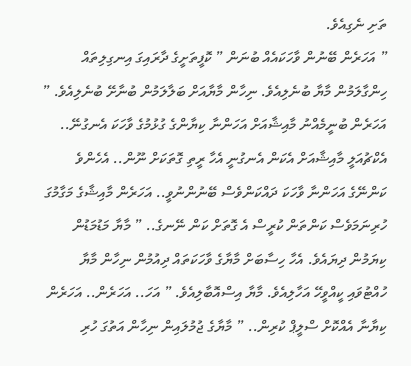ތަށި ނެގިއެވެ.
” އަހަރެން ބޭނުން ވާހަކައެއް ބުނަން ” ކޮފީތަށީގެ ދާރައިގަ އިނގިލިތައް ހިންގާލަމުން މާޔާ ބުނެލިއެވެ. ނިހާން މާޔާއަށް ބަލާލަމުން ބުނާށޭ ބުނެލިއެވެ. ” އަހަރެން ބުނީމެއްނު މާއިޝާއަށް އަހަންނާ ކިޔާންގެ ގުޅުމުގެ ވާހަކަ އެނގުނޭ.. އެކްޗުއަލީ މާއިޝާއަށް އެކަން އެނގުނީ އެހާ ރީތި ގޮތަކަށް ނޫން.. އެހެންވެ ކަންނޭގެ އަހަންނާ ވާހަކަ ދައްކަންވެސް ބޭނުންނުވީ.. އަހަރެން މާއިޝާގެ މަގާމުގަ ހުރިނަމަވެސް ކަންތަން ކުރީސް އެ ގޮތަށް ކަން ނޭނގެ.. ” މާޔާ މަޑުމަޑުން ކިޔަމުން ދިޔައެވެ. އެހާ ހިސާބަށް މާޔާގެ ވާހަކަތައް ދިއުމުން ނިހާން މާޔާ ހުއްޓުވައި ކީއްވީހޭ އަހާލިއެވެ. މާޔާ އިސްއޮބާލިއެވެ. ” އަހަ.. އަހަރެން.. އަހަރެން ކިޔާނާ އެއްކޮށް ސްލީޕް ކުރިން.. ” މާޔާގެ ޖުމުލައިން ނިހާން އަތުގަ ހުރި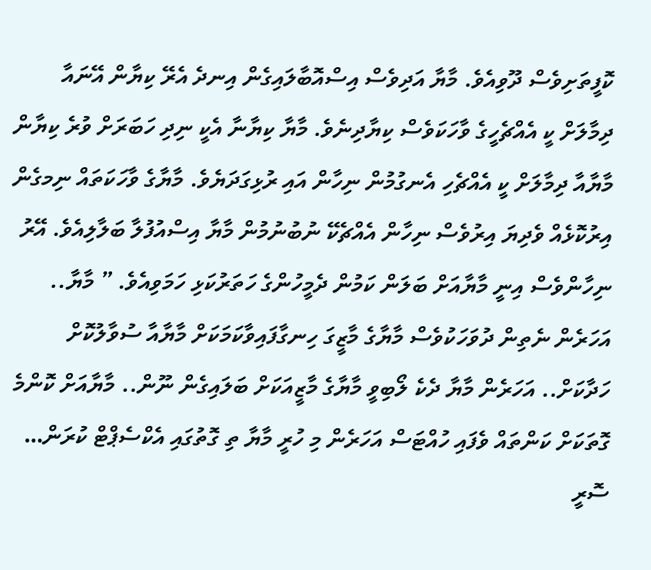ކޮފީތަށިވެސް ދޫވިއެވެ. މާޔާ އަދިވެސް އިސްއޮބާލައިގެން އިނދެ އެރޭ ކިޔާން އޭނައާ ދިމާލަށް ކީ އެއްޗެހީގެ ވާހަކަވެސް ކިޔާދިނެވެ. މާޔާ ކިޔާނާ އެކީ ނިދި ހަބަރަށް ވުރެ ކިޔާން މާޔާއާ ދިމާލަށް ކީ އެއްޗެހި އެނގުމުން ނިހާން އައި ރުޅިގަދަޔެވެ. މާޔާގެ ވާހަކަތައް ނިމގެން އިރުކޮޅެއް ވެދިޔަ އިރުވެސް ނިހާން އެއްޗެކޭ ނުބުނުމުން މާޔާ އިސްއުފުލާ ބަލާލިއެވެ. އޭރު ނިހާންވެސް އިނީ މާޔާއަށް ބަލަން ކަމުން ދެމީހުންގެ ހަތަރުކަޅި ހަމަވިއެވެ. ” މާޔާ.. އަހަރެން ނެތިން ދުވަހަކުވެސް މާޔާގެ މާޒީގަ ހިނގާފައިވާކަމަކަށް މާޔާއާ ސުވާލުކޮށް ހަދާކަށް.. އަހަރެން މާޔާ ދެކެ ލޯބިވީ މާޔާގެ މާޒީއަކަށް ބަލައިގެން ނޫން.. މާޔާއަށް ކޮންމެ ގޮތަކަށް ކަންތައް ވެފައި ހުއްޓަސް އަހަރެން މި ހުރީ މާޔާ ތި ގޮތުގައި އެކްސެޕްޓް ކުރަން… ސޮރީ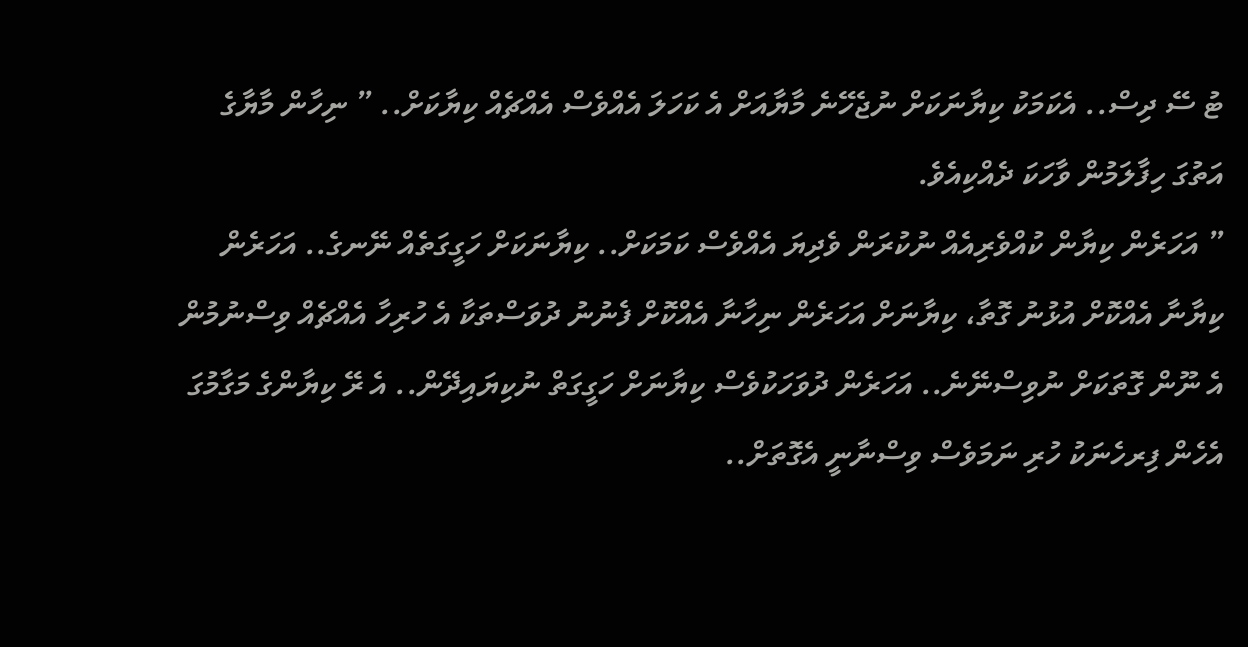ޓު ސޭ ދިސް.. އެކަމަކު ކިޔާނަކަށް ނުޖެހޭނެ މާޔާއަށް އެ ކަހަލަ އެއްވެސް އެއްޗެއް ކިޔާކަށް.. ” ނިހާން މާޔާގެ އަތުގަ ހިފާލަމުން ވާހަކަ ދެއްކިއެވެ.
” އަހަރެން ކިޔާން ކުއްވެރިއެއް ނުކުރަން ވެދިޔަ އެއްވެސް ކަމަކަށް.. ކިޔާނަކަށް ހަގީގަތެއް ނޭނގެ.. އަހަރެން ކިޔާނާ އެއްކޮށް އުޅުނު ގޮތާ، ކިޔާނަށް އަހަރެން ނިހާނާ އެއްކޮށް ފެނުނު ދުވަސްތަކާ އެ ހުރިހާ އެއްޗެއް ވިސްނުމުން އެ ނޫން ގޮތަކަށް ނުވިސްނޭނެ.. އަހަރެން ދުވަހަކުވެސް ކިޔާނަށް ހަގީގަތް ނުކިޔައިދޭން.. އެ ރޭ ކިޔާންގެ މަގާމުގަ އެހެން ފިރހެނަކު ހުރި ނަމަވެސް ވިސްނާނީ އެގޮތަށް..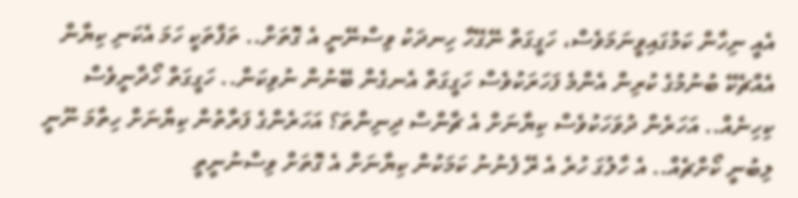އެއީ ނިހާން ކަމުގައިވީނަމަވެސް، ހަގީގަތް ނޭގޭހާ ހިނދަކު ވިސްނޭނީ އެ ގޮތަށް.. ތަފާތަކީ ހަމަ އެކަނި ކިޔާން އެއްޗެކޭ ބުނުމުގެ ކުރިން އެންމެ ފަހަރަކުވެސް ހަގީގަތް އެނގެން ބޭނުން ނުވިކަން.. ހަގީގަތް ހޯދާނީވެސް ކިހިނެއް.. އަހަރެން ދުވަހަކުވެސް ކިޔާނަށް އެ ޗާންސް ދިނިންތަ؟ އަހަރެންގެ ފަރާތުން ކިޔާނަށް ހިތާމަ ނޫނީ ލިބުނީ ކޯށްޗެއް.. އެ ހާލުގަ ހުރެ އެ ރޭ ފެނުނު ކަމަކުން ކިޔާނަށް އެ ގޮތަށް ވިސްނުނީތީ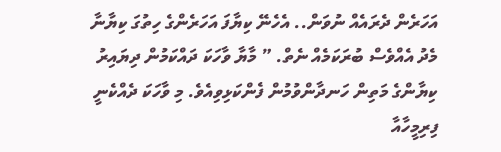އަހަރެން ދެރައެއް ނުވަން.. އެހެނޭ ކިޔާފަ އަހަރެންގެ ހިތުގަ ކިޔާނާ މެދު އެއްވެސް ބުރަކަމެއް ނެތް. ” މާޔާ ވާހަކަ ދައްކަމުން ދިޔައިރު ކިޔާންގެ މަތިން ހަނދާންވުމުން ފެންކަޅިވިއެވެ. މި ވާހަކަ ދެއްކެނީ ފިރިމީހާއާ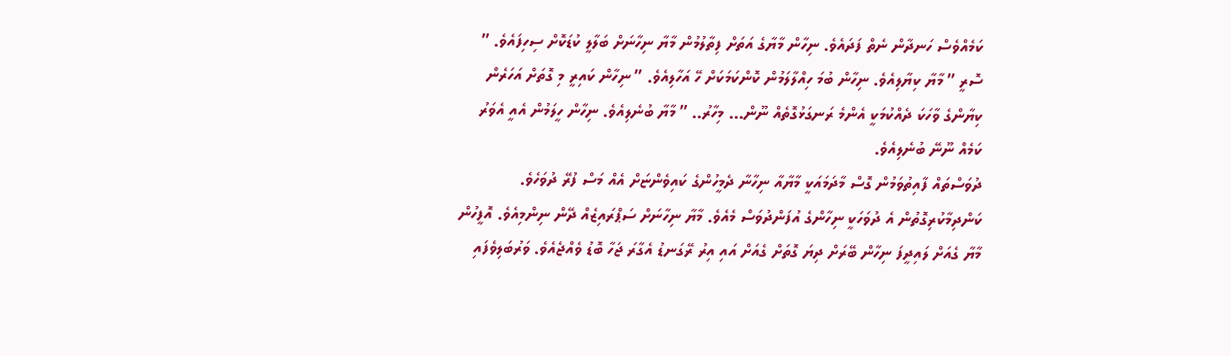ކަމެއްވެސް ހަނދާން ނެތް ފަދައެވެ. ނިހާން މާޔާގެ އަތަށް ފިތާލުމުން މާޔާ ނިހާނަށް ބަލާލީ ކުޑަކޮށް ސިހިފައެވެ. ” ސޮރީ ” މާޔާ ކިޔާލިއެވެ. ނިހާން ބުމަ ހިއްލާލަމުން ކޮންކަމަކަށް ހޭ އަހާލިއެވެ. ” ނިހާން ކައިރީ މި ގޮތަށް އަހަރެން ކިޔާންގެ ވާހަކަ ދެއްކުމަކީ އެންމެ ރަނގަޅުގޮތެއް ނޫން… މިހާރު.. ” މާޔާ ބުނެލިއެވެ. ނިހާން ހީލަމުން އެއީ އެވަރު ކަމެއް ނޫނޭ ބުނެލިއެވެ.
ދުވަސްތައް ފާއިތުވަމުން ގޮސް މާދަމައަކީ މާޔާއާ ނިހާނާ ދެމީހުންގެ ކައިވެންޏަށް އެއް މަސް ފުރޭ ދުވަހެވެ. ކަންދިމާކުރިގޮތުން އެ ދުވަހަކީ ނިހާންގެ އުފަންދުވަސް މެއެވެ. މާޔާ ނިހާނަށް ސަޕްރައިޒެއް ދޭން ނިންމިއެވެ. އޮފީހުން މާޔާ ގެއަށް ލައިދީފަ ނިހާން ބޭރަށް ދިޔަ ގޮތަށް ގެއަށް އައި އިރު ރޭގަނޑު އެގާރަ ޖަހާ ބޮޑު ވެއްޖެއެވެ. ވަރުބަލިވެފައި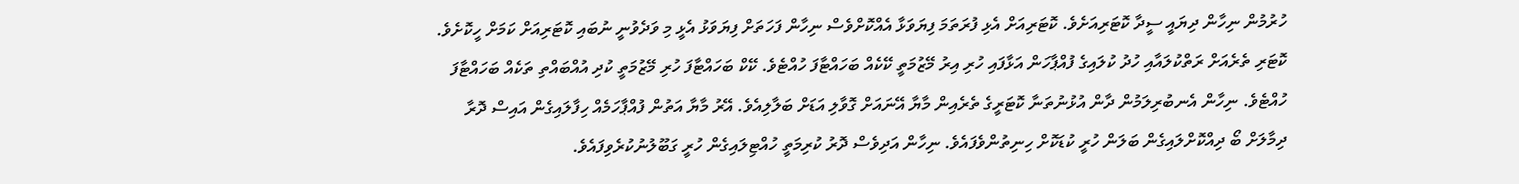ހުރުމުން ނިހާން ދިޔައީ ސީދާ ކޮޓަރިއަށެވެ. ކޮޓަރިއަށް އެޅި ފުރަތަމަ ފިޔަވަޅާ އެއްކޮށްވެސް ނިހާން ފަހަތަށް ފިޔަވަޅު އެޅީ މި ވަދެވުނީ ނުބައި ކޮޓަރިއަށް ކަމަށް ހީކޮށެވެ. ކޮޓަރި ތެރެއަށް ރަތްކުލައާއި ހުދު ކުލައިގެ ފުއްޕާހަން އަޅާފައި ހުރި އިރު މޭޒުމަތީ ކޭކެއް ބަހައްޓާފަ ހުއްޓެވެ. ކޭކް ބަހައްޓާފަ ހުރި މޭޒުމަތީ ކުދި އުއްބައްތި ތަކެއް ބަހައްޓާފަ ހުއްޓެވެ. ނިހާން އެނބުރިލަމުން ދާން އުޅުނުތަނާ ކޮޓަރީގެ ތެރެއިން މާޔާ އޭނައަށް ގޮވާލި އަޑަށް ބަލާލިއެވެ. އޭރު މާޔާ އަތުން ފުއްޕާހަމެއް ހިފާލައިގެން އައިސް ދޮރާ ދިމާލަށް ބޯ ދިއްކޮށްލައިގެން ބަލަން ހުރީ ކުޑަކޮށް ހިނިތުންވެފައެވެ. ނިހާން އަދިވެސް ދޮރު ކުރިމަތީ ހުއްޓިލައިގެން ހުރީ ގަބޫލުނުކުރެވިފައެވެ.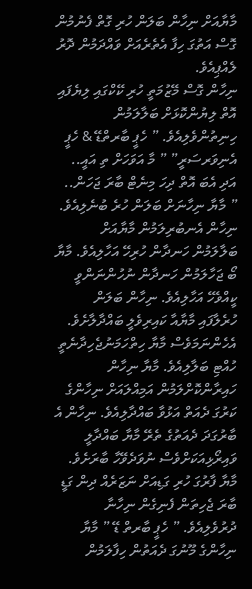މާޔާއަށް ނިހާން ބަލަން ހުރި ގޮތް ފެނުމުން ގޮސް އަތުގަ ހިފާ އެތެރެއަށް ވައްދަމުން ދޮރު ލެއްޕިއެވެ.
ނިހާން ގޮސް މޭޒުމަތީ ހުރި ކޭކްގައި ލިޔެފައި އޮތް ލިޔުންކޮޅަށް ބަލާލަމުން ހިނިތުންވެލިއެވެ. ” ހެޕީ ބާރތްޑޭ & ހެޕީ އެނިވަރސަރީ” ” މާ އަވަހަށް ތި އައީ.. އަދި އެބަ އޮތް ދިހަ މިނެޓް ބާރަ ޖަހަން.. ” މާޔާ ނިހާނަށް ބަލަން ހުރެ ބުނެލިއެވެ. ނިހާން އެނބުރިލަމުން މާޔާއަށް ބަލާލަމުން ހަނދާން ހުރިހޭ އަހާލިއެވެ. މާޔާ ބޯ ޖަހާލަމުން ހަނދާން ނުހުންނަންވީ ކީއްވެހޭ އަހާލިއެވެ. ނިހާން ބަލަން ހުރެލާފައި މާޔާއާ ކައިރިވެލީ ބައްދާލާށެވެ. އެހެންނަމަވެސް މާޔާ ހިތްހަމަނުޖެހިދާނެތީ ހުއްޓި ބަލާލިއެވެ. މާޔާ ނިހާން ހައިރާންކޮށްލަމުން އަމިއްލައަށް ނިހާންގެ ކަރުގަ ދެއަތް އަޅުވާ ބައްދާލިއެވެ. ނިހާން އެ ބާރުގަދަ ދެއަތުގެ ތެރޭ މާޔާ ބައްދާލީ ވައިރޯޅިއަކަށްވެސް ނުވަދެވޭހާ ބާރަށެވެ. މާޔާ ފާރުގަ ހުރި ގަޑިއަށް ނަޒަރެއް ދިން ގަޑީ ބާރަ ޖެހިތަން ފެނިގެން ނިހާނާ ދުރުވެލިއެވެ. ” ހެޕީ ބާރތް ޑޭ ” މާޔާ ނިހާންގެ މޫނުގަ ދެއަތުން ހިފާލަމުން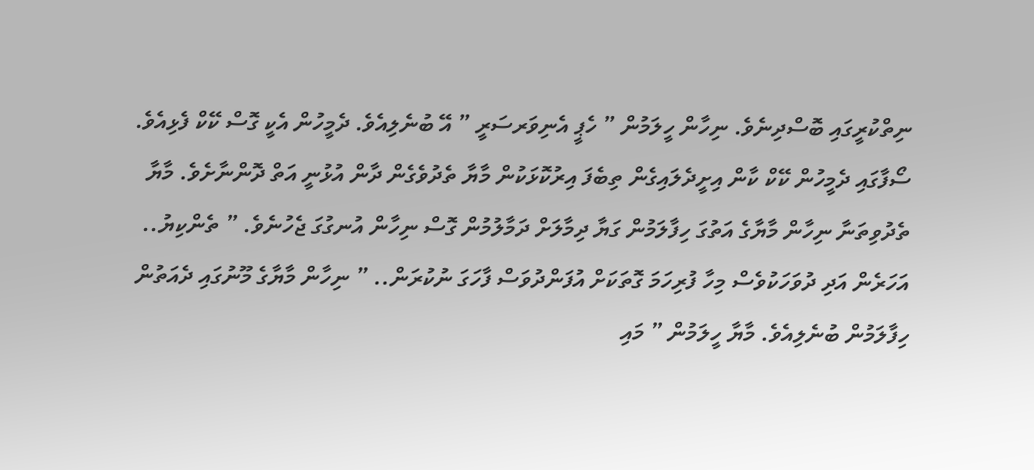ނިތްކުރީގައި ބޮސްދިނެވެ. ނިހާން ހީލަމުން ” ހެޕީ އެނިވަރސަރީ ” އޭ ބުނެލިއެވެ. ދެމީހުން އެކީ ގޮސް ކޭކް ފެޅިއެވެ.
ސޯފާގައި ދެމީހުން ކޭކް ކާން އިށީދެލައިގެން ތިބެފަ އިރުކޮޅަކުން މާޔާ ތެދުވެގެން ދާން އުޅުނީ އަތް ދޮންނާށެވެ. މާޔާ ތެދުވިތަނާ ނިހާން މާޔާގެ އަތުގަ ހިފާލަމުން ގަޔާ ދިމާލަށް ދަމާލުމުން ގޮސް ނިހާން އުނގުގަ ޖެހުނެވެ. ” ތެންކިޔު.. އަހަރެން އަދި ދުވަހަކުވެސް މިހާ ފުރިހަމަ ގޮތަކަށް އުފަންދުވަސް ފާހަގަ ނުކުރަން.. ” ނިހާން މާޔާގެ މޫނުގައި ދެއަތުން ހިފާލަމުން ބުނެލިއެވެ. މާޔާ ހީލަމުން ” މައި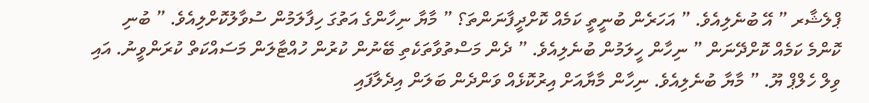ޕްލެޝާރ ” އޭ ބުނެލިއެވެ. ” އަހަރެން ބުނީތީ ކަމެއް ކޮށްދީފާނަންތަ؟ ” މާޔާ ނިހާންގެ އަތުގަ ހިފާލަމުން ސުވާލުކޮށްލިއެވެ. ” ބުނި ކޮންމެ ކަމެއް ކޮށްދޭނަން ” ނިހާން ހީލަމުން ބުނެލިއެވެ. ” ދެން މަސްތުވާތަކެތި ބޭނުން ކުރުން ހުއްޓާލަން މަސައްކަތް ކުރަންވީނު. އައި ވިލް ހެލްޕް ޔޫ. ” މާޔާ ބުނެލިއެވެ. ނިހާން މާޔާއަށް އިރުކޮޅެއް ވަންދެން ބަލަން އިދެލާފައި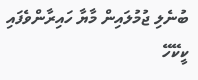ބުނެލި ޖުމުލައިން މާޔާ ހައިރާންވެފައި ކީކޭހޭ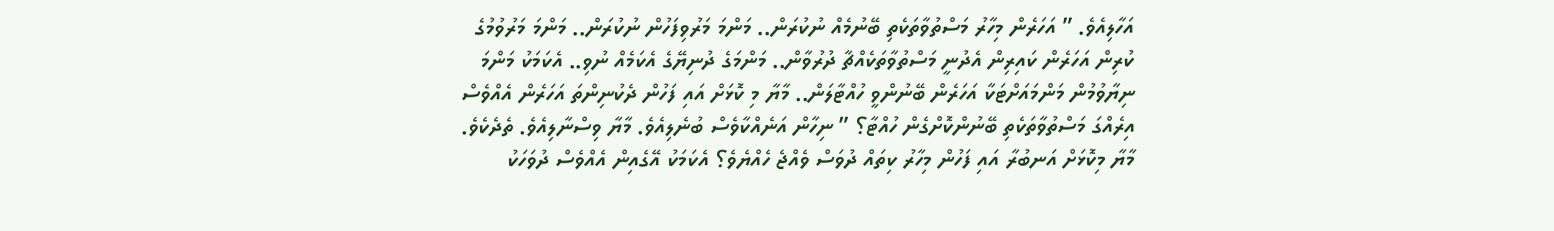އަހާލިއެވެ. ” އަހަރެން މިހާރު މަސްތުވާތަކެތި ބޭނުމެއް ނުކުރަން.. މަންމަ މަރުވިފަހުން ނުކުރަން.. މަންމަ މަރުވުމުގެ ކުރިން އަހަރެން ކައިރިން އެދުނީ މަސްތުވާތަކެއްޗާ ދުރުވާން.. މަންމަގެ ދުނިޔޭގެ އެކަމެއް ނުވި.. އެކަމަކު މަންމަ ނިޔާވުމުން މަންމައަށްޓަކާ އަހަރެން ބޭނުންވީ ހުއްޓާލަން.. މާޔާ މި ކޮޅަށް އައި ފަހުން ދެކުނިންތަ އަހަރެން އެއްވެސް އިރެއްގަ މަސްތުވާތަކެތި ބޭނުންކޮށްގެން ހުއްޓާ؟ ” ނިހާން އަނެއްކާވެސް ބުނެލިއެވެ. މާޔާ ވިސްނާލިއެވެ. ތެދެކެވެ. މާޔާ މިކޮޅަށް އަނބުރާ އައި ފަހުން މިހާރު ކިތައް ދުވަސް ވެއްޖެ ހެއްޔެވެ؟ އެކަމަކު އޭގެއިން އެއްވެސް ދުވަހަކު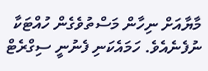މާޔާއަށް ނިހާން މަސްތުވެގެން ހުއްޓަކާ ނުފެނެއެވެ. ހަމައެކަނި ފެނުނީ ސިގްރެޓް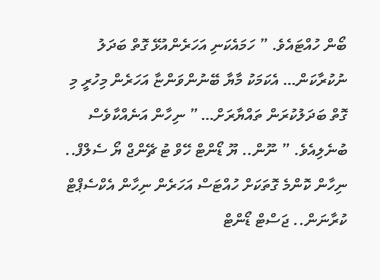ބޯން ހުއްޓައެވެ. ” ހަމައެކަނި އަހަރެންއުޅޭ ގޮތް ބަދަލު ނުކުރާކަން… އެކަމަކު މާޔާ ބޭނުންވަންޏާ އަހަރެން މިހުރީ މި ގޮތް ބަދަލުކުރަން ތައްޔާރަށް… ” ނިހާން އަނެއްކާވެސް ބުނެލިއެވެ. ” ނޫން.. ޔޫ ޑޯންޓް ހޭވް ޓު ޗޭންޖް ޔޯ ސެލްފް.. ނިހާން ކޮންމެ ގޮތަކަށް ހުއްޓަސް އަހަރެން ނިހާން އެކްސެޕްޓް ކުރާނަން.. ޖަސްޓް ޑޯންޓް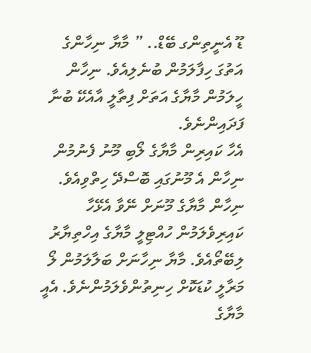ޑޫ އެނީތިންގ ބޭޑް.. ” މާޔާ ނިހާންގެ އަތުގަ ހިފާލަމުން ބުނެލިއެވެ. ނިހާން ހީލަމުން މާޔާގެ އަތަށް ފިތާލީ އާއެކޭ ބުނާ ފަދައިންނެވެ.
އެހާ ކައިރިން މާޔާގެ ލޯބި މޫނު ފެނުމުން ނިހާން އެ މޫނުގައި ބޮސްދޭ ހިތްވިއެވެ. ނިހާން މާޔާގެ މޫނަށް ނޭވާ އެޅޭހާ ކައިރިވެލަމުން ހުއްޓިލީ މާޔާގެ އިހްތިޔާރު ލިބޭތޯއެވެ. މާޔާ ނިހާނަށް ބަލާލަމުން ލޯ މަރާލީ ކުޑަކޮށް ހިނިތުންވެލަމުންނެވެ. އެއީ މާޔާގެ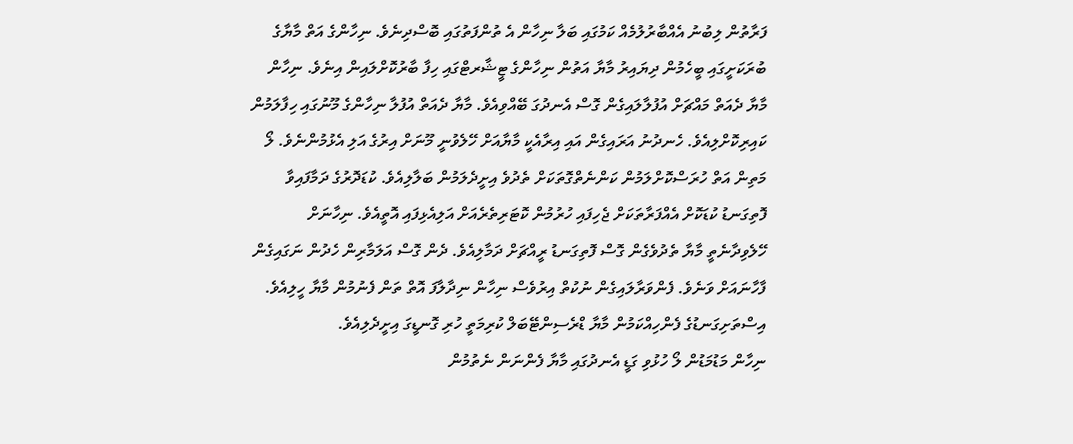ފަރާތުން ލިބުނު އެއްބާރުލުމެއް ކަމުގައި ބަލާ ނިހާން އެ ތުންފަތުގައި ބޮސްދިނެވެ. ނިހާންގެ އަތް މާޔާގެ ބުރަކަށީގައި ބީހެމުން ދިޔައިރު މާޔާ އަތުން ނިހާންގެ ޓީޝާރޓްގައި ހިފާ ބާރުކޮށްލައިން އިނެވެ. ނިހާން މާޔާ ދެއަތް މައްޗަށް އުފުލާލައިގެން ގޮސް އެނދުގަ ބޭއްވިއެވެ. މާޔާ ދެއަތް އުފުލާ ނިހާންގެ މޫނުގައި ހިފާލަމުން ކައިރިކޮށްލިއެވެ. ހެނދުނު އަރައިގެން އައި އިރާއެކީ މާޔާއަށް ހޭލެވުނީ މޫނަށް އިރުގެ އަލި އެޅުމުންނެވެ. ލޯ މަތިން އަތް ހުރަސްކޮށްލަމުން ކަންނެތްގޮތަކަށް ތެދުވެ އިށީދެލަމުން ބަލާލިއެވެ. ކުޑަދޮރުގެ ދަމާފައިވާ ފޮތިގަނޑު ކުޑަކޮށް އެއްފަރާތަކަށް ޖެހިފައި ހުރުމުން ކޮޓަރިތެރެއަށް އަލިއެޅިފައި އޮތީއެވެ. ނިހާނަށް ހޭލެވިދާނެތީ މާޔާ ތެދުވެގެން ގޮސް ފޮތިގަނޑު ރީއްޗަށް ދަމާލިއެވެ. ދެން ގޮސް އަލަމާރިން ހެދުން ނަގައިގެން ފާހާނައަށް ވަނެވެ. ފެންވަރާލައިގެން ނުކުތް އިރުވެސް ނިހާން ނިދާލާފަ އޮތް ތަން ފެނުމުން މާޔާ ހީލިއެވެ. އިސްތަށިގަނޑުގެ ފެންހިއްކަމުން މާޔާ ޑްރެސިންޓޭބަލް ކުރިމަތީ ހުރި ގޮނޑީގަ އިށީދެލިއެވެ.
ނިހާން މަޑުމަޑުން ލޯ ހުޅުވި ގަޑީ އެނދުގައި މާޔާ ފެންނަން ނެތުމުން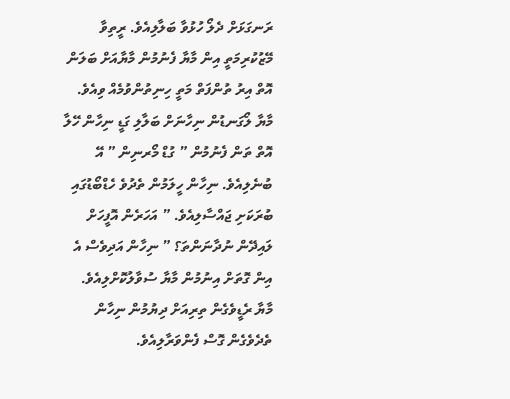ރަނގަޅަށް ދެލޯ ހުޅުވާ ބަލާލިއެވެ. ރީތިވާ މޭޒުކުރިމަތީ އިން މާޔާ ފެނުމުން މާޔާއަށް ބަލަން އޮތް އިރު ތުންފަތް މަތީ ހިނިތުންވުމެއް ވިއެވެ. މާޔާ ލޯގަނޑުން ނިހާނަށް ބަލާލި ގަޑީ ނިހާން ހޭލާ އޮތް ތަން ފެނުމުން ” ގުޑް މޯރނިން ” އޭ ބުނެލިއެވެ. ނިހާން ހީލަމުން ތެދުވެ ހެޑްބޯޑުގައި ބުރަކަށި ޖައްސާލިއެވެ. ” އަހަރެން އޮފީހަށް ލައިދޭން ނުދާނަންތަ؟ ” ނިހާން އަދިވެސް އެ އިން ގޮތަށް އިނުމުން މާޔާ ސުވާލުކޮށްލިއެވެ. މާޔާ ރެޑީވެގެން ތިރިއަށް ދިޔުމުން ނިހާން ތެދެވެގެން ގޮސް ފެންވަރާލިއެވެ.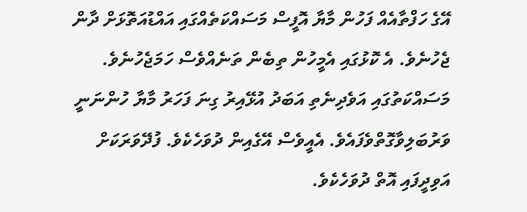އޭގެ ހަފްތާއެއް ފަހުން މާޔާ އޮފީސް މަސައްކަތެއްގައި އައްޑުއަތޮޅަށް ދާން ޖެހުނެވެ. އެ ކޮޅުގައި އެމީހުން ތިބެން ތަނެއްވެސް ހަމަޖެހުނެވެ. މަސައްކަތުގައި އަވެދިނެތި އަބަދު އުޅޭއިރު ގިނަ ފަހަރު މާޔާ ހުންނަނީ ވަރުބަލިވާގޮތްވެފައެވެ. އެއީވެސް އޭގެއިން ދުވަހެކެވެ. ފުދޭވަރަކަށް އަވިދީފައި އޮތް ދުވަހެކެވެ.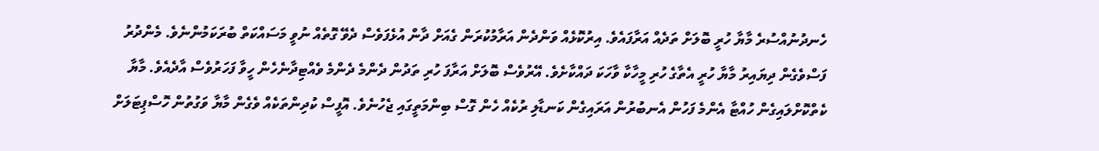ހެނދުނުއްސުރެ މާޔާ ހުރީ ބޮލަށް ތަދެއް އަރާފައެވެ. އިރުކޮޅެއް ވަންދެން އަރާމުކުރަން ގެއަށް ދާން އުޅެފަވެސް ދެވޭ ގޮތެއް ނުވީ މަސައްކަތް ބުރަކަމުންނެވެ. މެންދުރު ފަސްވެގެން ދިޔައިރު މާޔާ ހުރީ އެތާގެ ހުރި މީހާކާ ވާހަކަ ދައްކާށެވެ. އޭރުވެސް ބޮލަށް އަރާފަ ހުރި ތަދުން ދެންމެ ދެންމެ ވެއްޓިދާނެހެން ހީވާ ފަހަރުވެސް އާދެއެވެ. މާޔާ ކެތްކޮށްލައިގެން ހުއްޓާ އެންމެ ފަހުން އެނބުރުން އަރައިގެން ކަނޑާލި ރުކެއް ހެން ގޮސް ބިންމަތީގައި ޖެހުނެވެ. އޮފީސް ކުދިންތަކެއް ވެގެން މާޔާ ވަގުތުން ހޮސްޕިޓަލަށް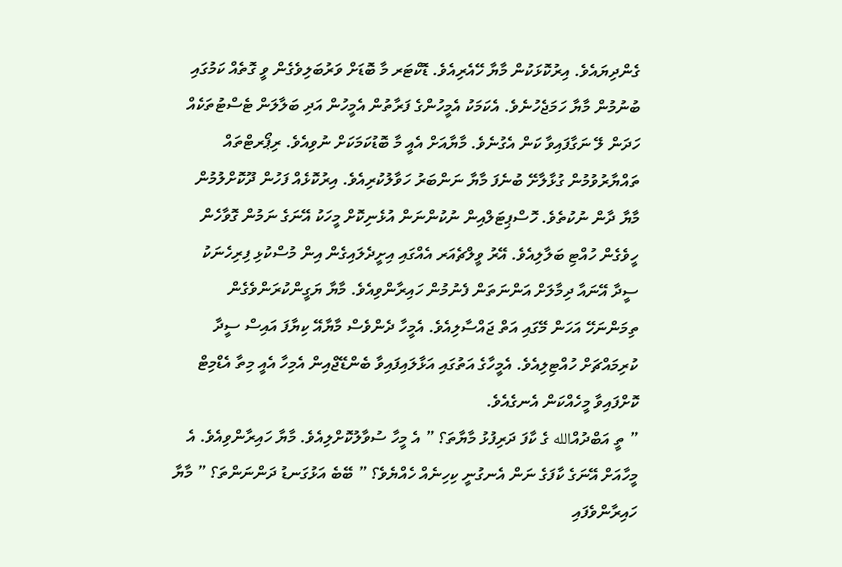ގެންދިޔައެވެ. އިރުކޮޅަކުން މާޔާ ހޭއެރިއެވެ. ޑޮކްޓަރ މާ ބޮޑަށް ވަރުބަލިވެގެން ވީ ގޮތެއް ކަމުގައި ބުނުމުން މާޔާ ހަމަޖެހުނެވެ. އެކަމަކު އެމީހުންގެ ފަރާތުން އެމީހުން އަދި ބަލާލަން ޓެސްޓުތަކެއް ހަދަން ލޭ ނަގާފައިވާ ކަން އެގުނެވެ. މާޔާއަށް އެއީ މާ ބޮޑުކަމަކަށް ނުވިއެވެ. ރިޕޯރޓްތައް ތައްޔާރުވުމުން ގުޅާލާށޭ ބުނެފަ މާޔާ ނަންބަރު ހަވާލުކުރިއެވެ. އިރުކޮޅެއް ފަހުން ދޫކޮށްލުމުން މާޔާ ދާން ނުކުތެވެ. ހޮސްޕިޓަލްއިން ނުކުންނަން އުޅެނިކޮށް މީހަކު އޭނަގެ ނަމުން ގޮވާހެން ހީވެގެން ހުއްޓި ބަލާލިއެވެ. އޭރު ވީލްޗެއަރ އެއްގައި އިށީދެލައިގެން އިން މުސްކުޅި ފިރިހެނަކު ސީދާ އޭނައާ ދިމާލަށް އަންނަތަން ފެނުމުން ހައިރާންވިއެވެ. މާޔާ ޔަގީންކުރަންވެގެން ތިމަންނަހޭ އަހަން މޭގައި އަތް ޖައްސާލިއެވެ. އެމީހާ ދެންވެސް މާޔާއޭ ކިޔާފަ އައިސް ސީދާ ކުރިމައްޗަށް ހުއްޓިލިއެވެ. އެމީހާގެ އަތުގައި އަޅާލައިފައިވާ ބެންޑޭޖްއިން އެމިހާ އެއީ މިތާ އެޑްމިޓް ކޮށްފައިވާ މީހެއްކަން އެނގެއެވެ.
” ތީ އަބްދުއްالله ގެ ކާފަ ދަރިފުޅު މާޔާތަ؟ ” އެ މީހާ ސުވާލުކޮށްލިއެވެ. މާޔާ ހައިރާންވިއެވެ. އެ މީހާއަށް އޭނަގެ ކާފަގެ ނަން އެނގުނީ ކިހިނެއް ހެއްޔެވެ؟ ” ބޭބެ އަޅުގަނޑު ދަންނަންތަ؟ ” މާޔާ ހައިރާންވެފައި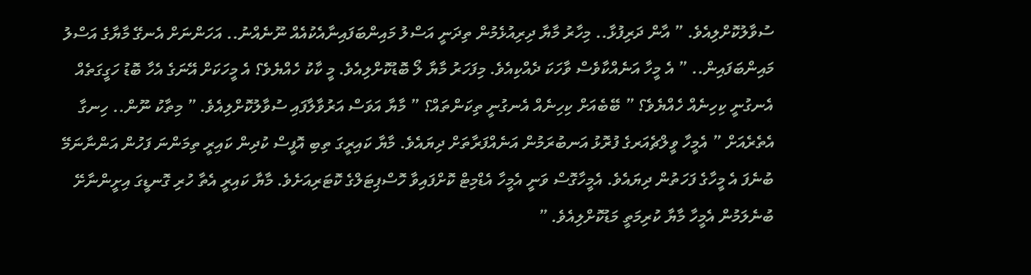ސުވާލުކޮށްލިއެވެ. ” އާން ދަރިފުޅާ.. މިހާރު މާޔާ ދިރިއުޅެމުން ތިދަނީ އަސްލު މައިންބަފައިނާއެކުއެއް ނޫނެއްނު.. އަހަންނަށް އެނގޭ މާޔާގެ އަސްލު މައިންބަފައިން.. ” އެ މީހާ އަނެއްކާވެސް ވާހަކަ ދެއްކިއެވެ. މިފަހަރު މާޔާ ލޯ ބޮޑުކޮށްލިއެވެ. މީ ކާކު ހެއްޔެވެ؟ އެ މީހަކަށް އޭނަގެ އެހާ ބޮޑު ހަގީގަތެއް އެނގުނީ ކިހިނެއް ހެއްޔެވެ؟ ” ބޭބެއަށް ކިހިނެއް އެނގުނީ ތިކަންތައް؟ ” މާޔާ އަވަސް އަރުވާލާފައި ސުވާލުކޮށްލިއެވެ. ” މިތާކު ނޫން.. ހިނގާ އެތެރެއަށް ” އެމީހާ ވީލްޗެއަރގެ ފުރޮޅު އަނބުރަމުން އަނެއްފަރާތަށް ދިޔައެވެ. މާޔާ ކައިރީގަ ތިބި އޮފީސް ކުދިން ކައިރީ ތިމަންނަ ފަހުން އަންނާނަމޭ ބުނެފަ އެ މީހާގެ ފަހަތުން ދިޔައެވެ. އެމީހާގޮސް ވަނީ އެމީހާ އެޑްމިޓް ކޮށްފައިވާ ހޮސްޕިޓަލްގެ ކޮޓަރިއަށެވެ. މާޔާ ކައިރީ އެތާ ހުރި ގޮނޑީގަ އިށީންނާށޭ ބުނެލަމުން އެމީހާ މާޔާ ކުރިމަތީ މަޑުކޮށްލިއެވެ. ”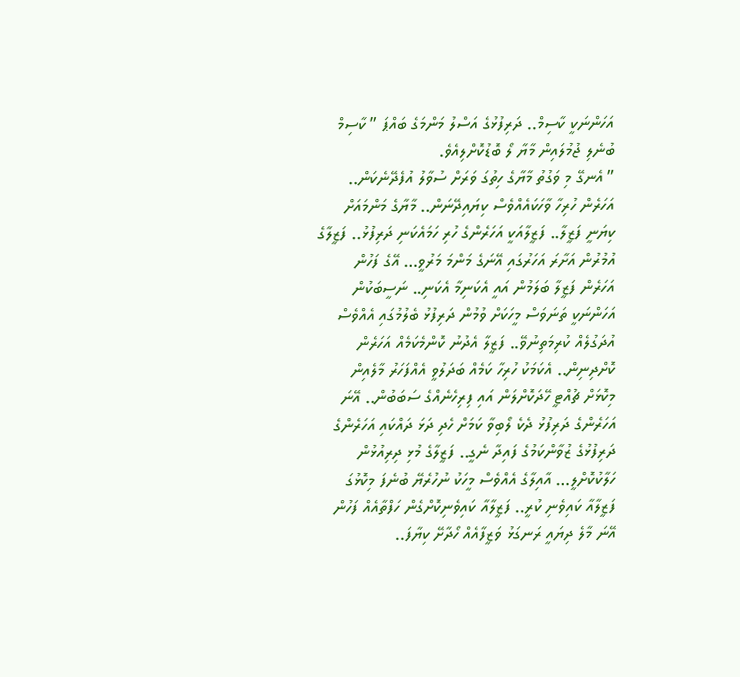އަހަންނަކީ ކާސިމް.. ދަރިފުޅުގެ އަސްލު މަންމަގެ ބައްޕަ ” ކާސިމް ބުނެލި ޖުމުލައިން މާޔާ ލޯ ބޮޑުކޮށްލިއެވެ.
” އެނގޭ މި ވަގުތު މާޔާގެ ހިތުގަ ވަރަށް ސުވާލު އުފެދޭނެކަން.. އަހަރެން ހުރިހާ ވާހަކައެއްވެސް ކިޔައިދޭނަން.. މާޔާގެ މަންމައަށް ކިޔަނީ ފަޒީލާ.. ފަޒީލާއަކީ އަހަރެންގެ ހުރި ހަމައެކަނި ދަރިފުޅު.. ފަޒީލާގެ އުމުރުން އަށާރަ އަހަރުގައި އޭނަގެ މަންމަ މަރުވީ… އޭގެ ފަހުން އަހަރެން ފަޒީލާ ބަލަމުން އައީ އެކަނިމާ އެކަނި.. ނަސީބަކުން އަހަންނަކީ ތަނަވަސް މީހަކަށް ވުމުން ދަރިފުޅު ބެލުމުގައި އެއްވެސް އުދަގުލެއް ކުރިމަތިނުވޭ.. ފަޒީލާ އެދުނު ކޮންމެކަމެއް އަހަރެން ކޮށްދިނިން.. އެކަމަކު ހުރިހާ ކަމެއް ބަދަލުވީ އެއްފަހަރު މާލެއިން މިކޮޅަށް ޗުއްޓީ ހޭދަކޮށްލަން އައި ފިރިހެނެއްގެ ސަބަބުން.. އޭނަ އަހަރެންގެ ދަރިފުޅު ދެކެ ލޯބިވާ ކަމަށް ހެދި ދަޅަ ދައްކައި އަހަރެންގެ ދަރިފުޅުގެ ޒުވާންކަމުގެ ފައިދާ ނެގީ.. ފަޒީލާގެ މުޅި ދިރިއުޅުން ހަލާކުކޮށްލީ… އާއިލާގެ އެއްވެސް މީހަކު ނުހުރެޔޭ ބުނެފަ މިކޮޅުގަ ފަޒީލާއާ ކައިވެނި ކުރީ.. ފަޒީލާއާ ކައިވެނިކޮށްގެން ހަފްތާއެއް ފަހުން އޭނަ މާލެ ދިޔައީ ރަނގަޅު ވަޒީފާއެއް ހޯދާށޭ ކިޔާފަ..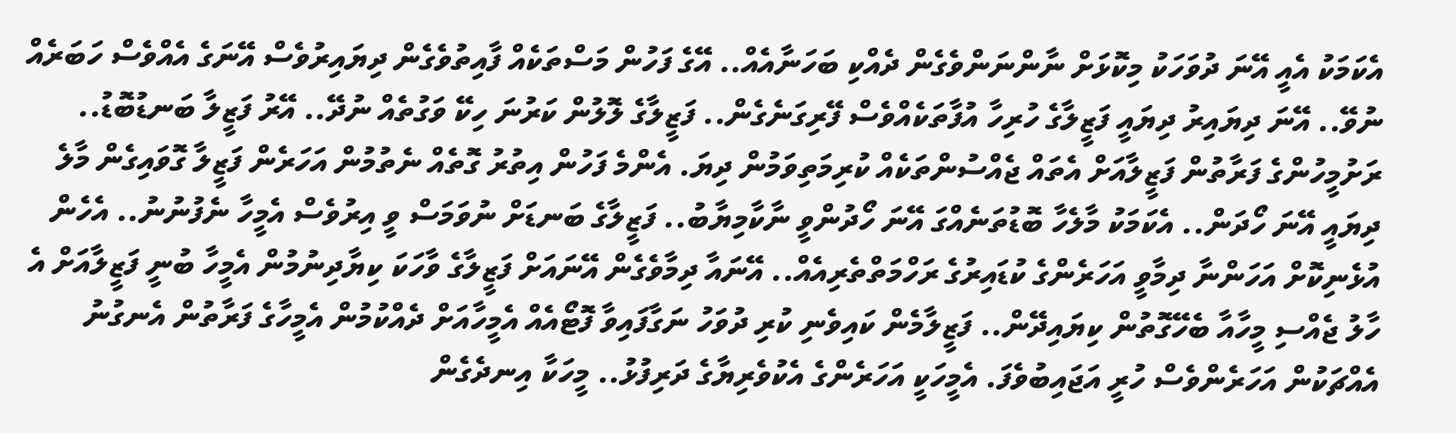އެކަމަކު އެއީ އޭނަ ދުވަހަކު މިކޮޅަށް ނާންނަންވެގެން ދެއްކި ބަހަނާއެއް.. އޭގެ ފަހުން މަސްތަކެއް ފާއިތުވެގެން ދިޔައިރުވެސް އޭނަގެ އެއްވެސް ހަބަރެއް ނުވޭ.. އޭނަ ދިޔައިރު ދިޔައީ ފަޒީލާގެ ހުރިހާ އުފާތަކެއްވެސް ފޭރިގަނެގެން.. ފަޒީލާގެ ލޮލުން ކަރުނަ ހިކޭ ވަގުތެއް ނުދޭ.. އޭރު ފަޒީލާ ބަނޑުބޮޑު.. ރަށުމީހުންގެ ފަރާތުން ފަޒީލާއަށް އެތައް ޖެއްސުންތަކެއް ކުރިމަތިވަމުން ދިޔަ. އެންމެ ފަހުން އިތުރު ގޮތެއް ނެތުމުން އަހަރެން ފަޒީލާ ގޮވައިގެން މާލެ ދިޔައީ އޭނަ ހޯދަން.. އެކަމަކު މާލެހާ ބޮޑުތަނެއްގަ އޭނަ ހޯދުންވީ ނާކާމިޔާބު.. ފަޒީލާގެ ބަނޑަށް ނުވަމަސް ވީ އިރުވެސް އެމީހާ ނެފުނުނު.. އެހެން އުޅެނިކޮށް އަހަންނާ ދިމާވީ އަހަރެންގެ ކުޑައިރުގެ ރަހްމަތްތެރިއެއް.. އޭނައާ ދިމާވެގެން އޭނައަށް ފަޒީލާގެ ވާހަކަ ކިޔާދިނުމުން އެމީހާ ބުނީ ފަޒީލާއަށް އެ ހާލު ޖެއްސި މީހާއާ ބެހޭގޮތުން ކިޔައިދޭން.. ފަޒީލާމެން ކައިވެނި ކުރި ދުވަހު ނަގާފައިވާ ފޮޓޯއެއް އެމީހާއަށް ދެއްކުމުން އެމީހާގެ ފަރާތުން އެނގުނު އެއްޗަކުން އަހަރެންވެސް ހުރީ އަޖައިބުވެފަ. އެމީހަކީ އަހަރެންގެ އެކުވެރިޔާގެ ދަރިފުޅު.. މީހަކާ އިނދެގެން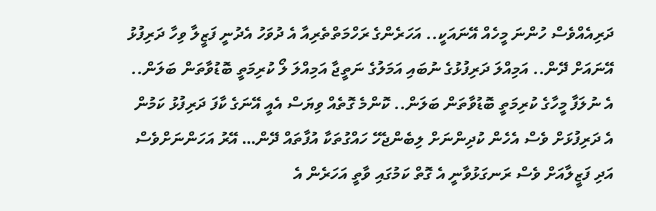ދަރިއެއްވެސް ހުންނަ މީހެއް އޭނައަކީ.. އަހަރެންގެ ރަހްމަތްތެރިއާ އެ ދުވަހު އެދުނީ ފަޒީލާ ވިހާ ދަރިފުޅު އޭނައަށް ދޭން.. އަމިއްލަ ދަރިފުޅުގެ ނުބައި އަމަލުގެ ނަތީޖާ އަމިއްލަ ލޯ ކުރިމަތީ ބޮޑުވާތަން ބަލަން.. އެ ނުލަފާ މީހާގެ ކުރިމަތީ ބޮޑުވާތަން ބަލަން.. ކޮންމެ ގޮތެއް ވިޔަސް އެއީ އޭނަގެ ކާފަ ދަރިފުޅު ކަމުން އެ ދަރިފުޅަށް ވެސް އެހެން ކުދިންނަށް ލިބެންޖެހޭ ހައްގުތަކާ އުފާތައް ދޭން… އޭރު އަހަންނަށްވެސް އަދި ފަޒީލާއަށް ވެސް ރަނގަޅުވާނީ އެ ގޮތް ކަމުގައި ވާތީ އަހަރެން އެ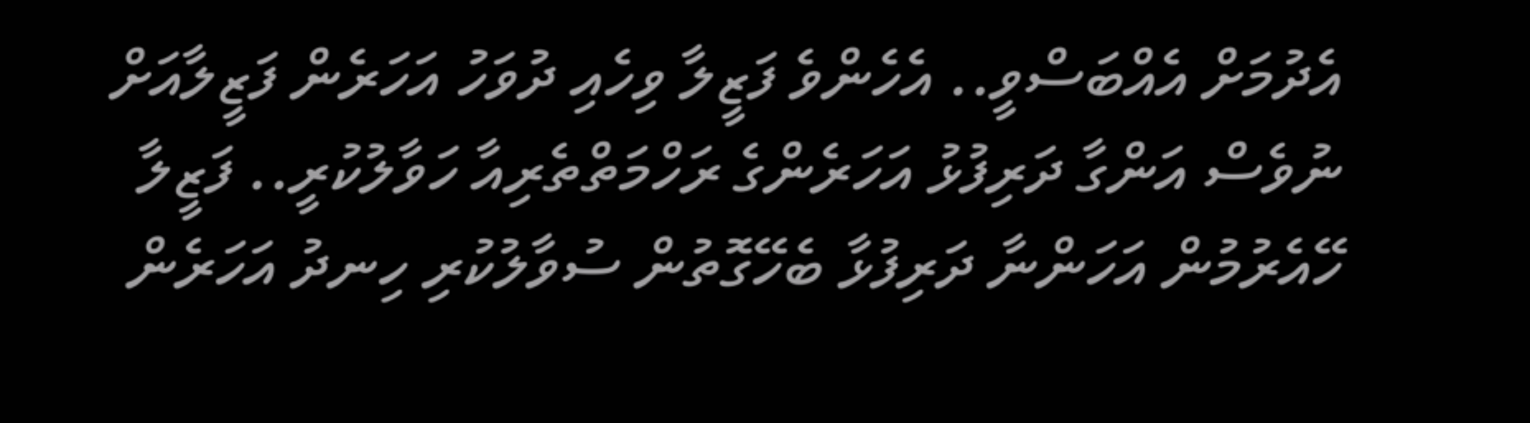އެދުމަށް އެއްބަސްވީ.. އެހެންވެ ފަޒީލާ ވިހެއި ދުވަހު އަހަރެން ފަޒީލާއަށް ނުވެސް އަންގާ ދަރިފުޅު އަހަރެންގެ ރަހްމަތްތެރިއާ ހަވާލުކުރީ.. ފަޒީލާ ހޭއެރުމުން އަހަންނާ ދަރިފުޅާ ބެހޭގޮތުން ސުވާލުކުރި ހިނދު އަހަރެން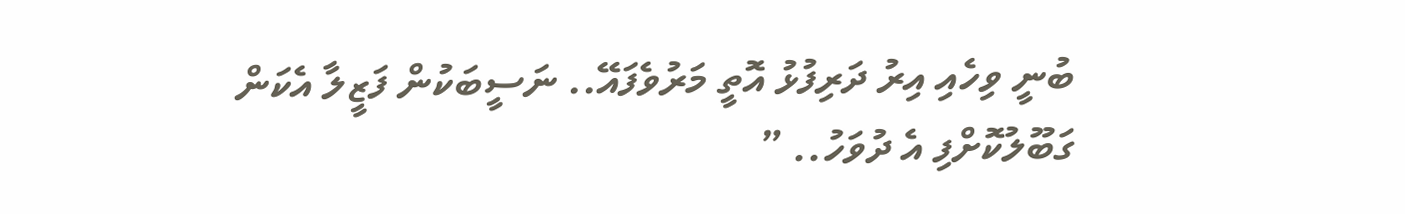ބުނީ ވިހެއި އިރު ދަރިފުޅު އޮތީ މަރުވެފައޭ.. ނަސީބަކުން ފަޒީލާ އެކަން ގަބޫލުކޮށްފި އެ ދުވަހު.. ”